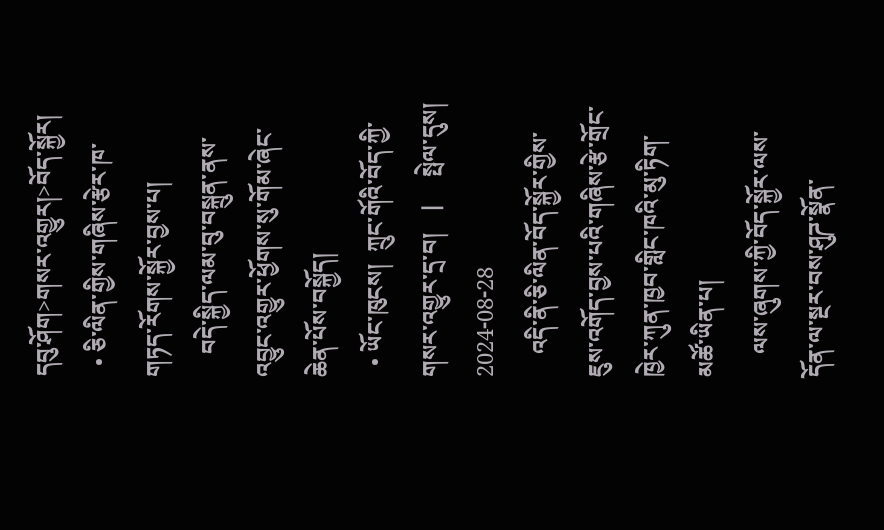དབུ་ཤོག>གསར་འགྱུར།>བོད་སྐྱོར།
  • ཅི་ལིན་གྱིས་གཞིས་རྩེར་ཁ་གཏད་རོགས་སྐྱོར་བྱས་པ།
    བདེ་སྐྱིད་ལམ་བུ་བསྐྲུན་ནས་འབྱུང་འགྱུར་ཕྱོགས་སུ་གོམ་ཞེང་ཆེན་པོས་བསྐྱོད།
  • ཡོང་ཁུངས།  ཀྲུང་གོའི་བོད་ཀྱི་གསར་འགྱུར་དྲ་བ།    |     སྤེལ་དུས།  2024-08-28
    འདི་ནི་ཅི་ལིན་བོད་སྐྱོར་གྱིས་ཇུས་འགོད་བྱས་པའི་གཞིས་རྩེ་གྲོང་ཁྱེར་ཀུན་ཁྱབ་གླིང་ཁའི་མུ་ཏིག་མཚོ་ཡིན་པ།
    ལས་ཞུགས་ཀྱི་བོད་སྐྱོར་ལས་དོན་ལ་སྔར་བས་ཤུཌ་སྣོན་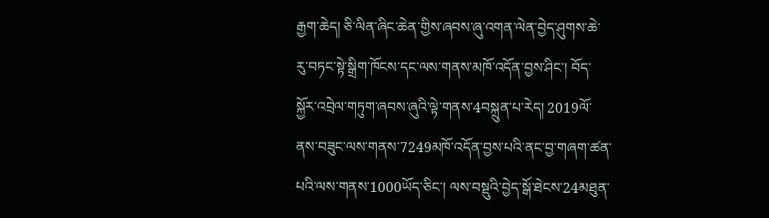རྒྱག་ཆེད། ཅི་ལིན་ཞིང་ཆེན་གྱིས་ཞབས་ཞུ་འགན་ལེན་བྱེད་ཤུགས་ཆེ་རུ་བཏང་སྟེ་སྒྲིག་ཁོངས་དང་ལས་གནས་མཁོ་འདོན་བྱས་ཤིང་། བོད་སྐྱོར་འབྲེལ་གཏུག་ཞབས་ཞུའི་ལྟེ་གནས་4བསྐྲུན་པ་རེད། 2019ལོ་ནས་བཟུང་ལས་གནས་7249མཁོ་འདོན་བྱས་པའི་ནང་བྱ་གཞག་ཚན་པའི་ལས་གནས་1000ཡོད་ཅིང་། ལས་བསྡུའི་བྱེད་སྒོ་ཐེངས་24མཐུན་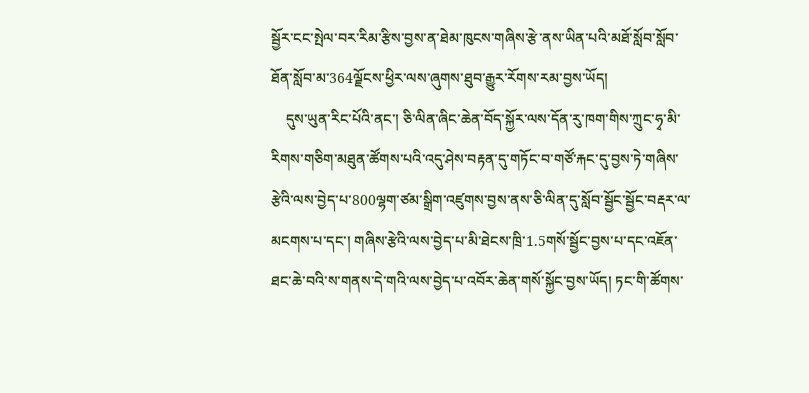སྦྱོར་ངང་སྤེལ་བར་རིམ་རྩིས་བྱས་ན་ཐེམ་ཁུངས་གཞིས་རྩེ་ནས་ཡིན་པའི་མཐོ་སློབ་སློབ་ཐོན་སློབ་མ་364ལྗོངས་ཕྱིར་ལས་ཞུགས་ཐུབ་རྒྱུར་རོགས་རམ་བྱས་ཡོད།
    དུས་ཡུན་རིང་པོའི་ནང་། ཅི་ལིན་ཞིང་ཆེན་བོད་སྐྱོར་ལས་དོན་རུ་ཁག་གིས་ཀྲུང་ཧྭ་མི་རིགས་གཅིག་མཐུན་ཚོགས་པའི་འདུ་ཤེས་བརྟན་དུ་གཏོང་བ་གཙོ་རྐང་དུ་བྱས་ཏེ་གཞིས་རྩེའི་ལས་བྱེད་པ་800ལྷག་ཙམ་སྒྲིག་འཛུགས་བྱས་ནས་ཅི་ལིན་དུ་སློབ་སྦྱོང་སྦྱོང་བརྡར་ལ་མངགས་པ་དང་། གཞིས་རྩེའི་ལས་བྱེད་པ་མི་ཐེངས་ཁྲི་1.5གསོ་སྦྱོང་བྱས་པ་དང་འཇོན་ཐང་ཆེ་བའི་ས་གནས་དེ་གའི་ལས་བྱེད་པ་འབོར་ཆེན་གསོ་སྐྱོང་བྱས་ཡོད། ཏང་གི་ཚོགས་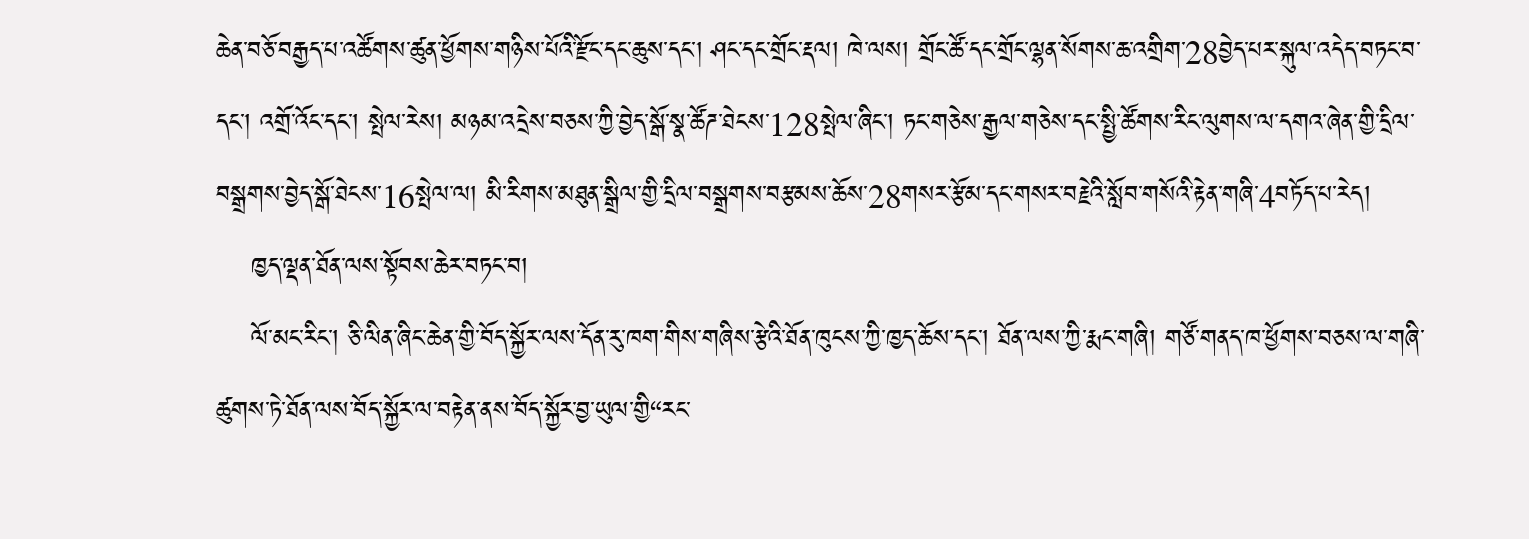ཆེན་བཅོ་བརྒྱད་པ་འཚོགས་ཚུན་ཕྱོགས་གཉིས་པོའི་རྫོང་དང་ཆུས་དང་། ཤང་དང་གྲོང་རྡལ། ཁེ་ལས། གྲོང་ཚོ་དང་གྲོང་ལྷན་སོགས་ཆ་འགྲིག་28བྱེད་པར་སྐུལ་འདེད་བཏང་བ་དང་། འགྲོ་འོང་དང་། སྤེལ་རེས། མཉམ་འདྲེས་བཅས་ཀྱི་བྱེད་སྒོ་སྣ་ཚོཌ་ཐེངས་128སྤེལ་ཞིང་། ཏང་གཅེས་རྒྱལ་གཅེས་དང་སྤྱི་ཚོགས་རིང་ལུགས་ལ་དགའ་ཞེན་གྱི་དྲིལ་བསྒྲགས་བྱེད་སྒོ་ཐེངས་16སྤེལ་ལ། མི་རིགས་མཐུན་སྒྲིལ་གྱི་དྲིལ་བསྒྲགས་བརྩམས་ཆོས་28གསར་རྩོམ་དང་གསར་བརྗེའི་སློབ་གསོའི་རྟེན་གཞི་4བཏོད་པ་རེད།
    ཁྱད་ལྡན་ཐོན་ལས་སྟོབས་ཆེར་བཏང་བ།
    ལོ་མང་རིང་། ཅི་ལིན་ཞིང་ཆེན་གྱི་བོད་སྐྱོར་ལས་དོན་རུ་ཁག་གིས་གཞིས་རྩེའི་ཐོན་ཁུངས་ཀྱི་ཁྱད་ཆོས་དང་། ཐོན་ལས་ཀྱི་རྨང་གཞི། གཙོ་གནད་ཁ་ཕྱོགས་བཅས་ལ་གཞི་ཚུགས་ཏེ་ཐོན་ལས་བོད་སྐྱོར་ལ་བརྟེན་ནས་བོད་སྐྱོར་བྱ་ཡུལ་གྱི“རང་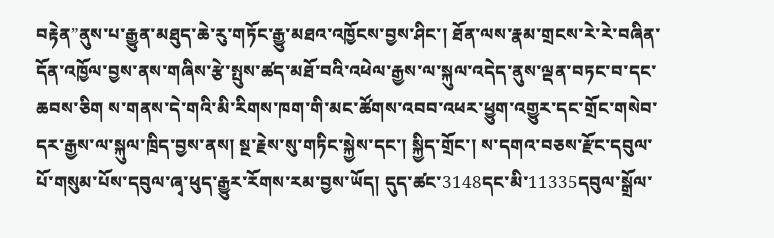བརྟེན”ནུས་པ་རྒྱུན་མཐུད་ཆེ་རུ་གཏོང་རྒྱུ་མཐའ་འཁྱོངས་བྱས་ཤིང་། ཐོན་ལས་རྣམ་གྲངས་རེ་རེ་བཞིན་དོན་འཁྱོལ་བྱས་ནས་གཞིས་རྩེ་སྤུས་ཚད་མཐོ་བའི་འཕེལ་རྒྱས་ལ་སྐུལ་འདེད་ནུས་ལྡན་བཏང་བ་དང་ཆབས་ཅིག ས་གནས་དེ་གའི་མི་རིགས་ཁག་གི་མང་ཚོགས་འབབ་འཕར་ཕྱུག་འགྱུར་དང་གྲོང་གསེབ་དར་རྒྱས་ལ་སྐུལ་ཁྲིད་བྱས་ནས། སྔ་རྗེས་སུ་གཏིང་སྐྱེས་དང་། སྐྱིད་གྲོང་། ས་དགའ་བཅས་རྫོང་དབུལ་པོ་གསུམ་པོས་དབུལ་ཞྭ་ཕུད་རྒྱུར་རོགས་རམ་བྱས་ཡོད། དུད་ཚང་3148དང་མི་11335དབུལ་སྒྲོལ་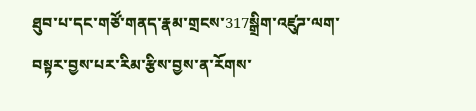ཐུབ་པ་དང་གཙོ་གནད་རྣམ་གྲངས་317སྒྲིག་འཛུཌ་ལག་བསྟར་བྱས་པར་རིམ་རྩིས་བྱས་ན་རོགས་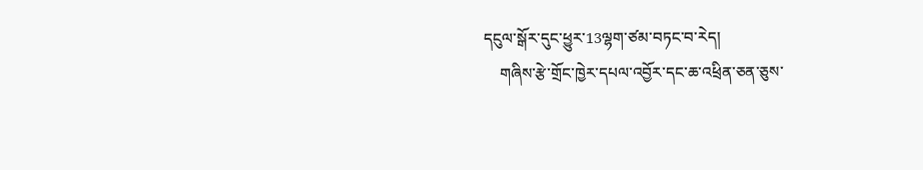དངུལ་སྒོར་དུང་ཕྱུར་13ལྷག་ཙམ་བཏང་བ་རེད།
    གཞིས་རྩེ་གྲོང་ཁྱེར་དཔལ་འབྱོར་དང་ཆ་འཕྲིན་ཅན་ཅུས་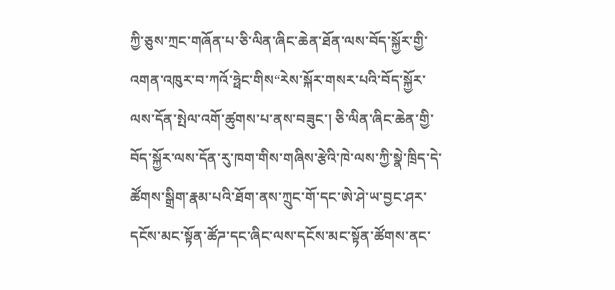ཀྱི་ཅུས་ཀྲང་གཞོན་པ་ཅི་ལིན་ཞིང་ཆེན་ཐོན་ལས་བོད་སྐྱོར་གྱི་འགན་འཁུར་བ་ཀའོ་ཧྥེང་གིས“རེས་སྐོར་གསར་པའི་བོད་སྐྱོར་ལས་དོན་སྤེལ་འགོ་ཚུགས་པ་ནས་བཟུང་། ཅི་ལིན་ཞིང་ཆེན་གྱི་བོད་སྐྱོར་ལས་དོན་རུ་ཁག་གིས་གཞིས་རྩེའི་ཁེ་ལས་ཀྱི་སྣེ་ཁྲིད་དེ་ཚོགས་སྒྲིག་རྣམ་པའི་ཐོག་ནས་ཀྲུང་གོ་དང་ཨེ་ཤེ་ཡ་བྱང་ཤར་དངོས་མང་སྟོན་ཚོཌ་དང་ཞིང་ལས་དངོས་མང་སྟོན་ཚོགས་ནང་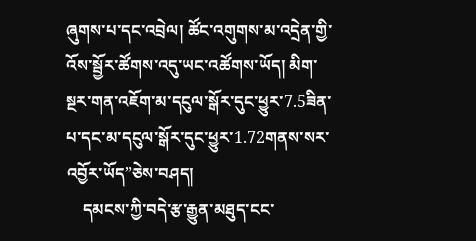ཞུགས་པ་དང་འབྲེལ། ཚོང་འགུགས་མ་འདྲེན་གྱི་འོས་སྦྱོར་ཚོགས་འདུ་ཡང་འཚོགས་ཡོད། མིག་སྔར་གན་འཇོག་མ་དངུལ་སྒོར་དུང་ཕྱུར་7.5ཟིན་པ་དང་མ་དངུལ་སྒོར་དུང་ཕྱུར་1.72གནས་སར་འབྱོར་ཡོད”ཅེས་བཤད།
    དམངས་ཀྱི་བདེ་རྩ་རྒྱུན་མཐུད་ངང་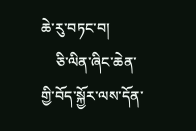ཆེ་རུ་བཏང་བ།
    ཅི་ལིན་ཞིང་ཆེན་གྱི་བོད་སྐྱོར་ལས་དོན་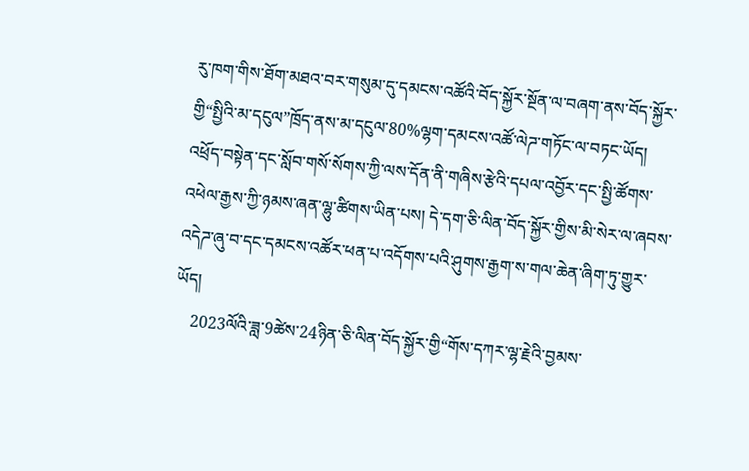རུ་ཁག་གིས་ཐོག་མཐའ་བར་གསུམ་དུ་དམངས་འཚོའི་བོད་སྐྱོར་སྔོན་ལ་བཞག་ནས་བོད་སྐྱོར་གྱི“སྤྱིའི་མ་དངུལ”ཁྲོད་ནས་མ་དངུལ་80%ལྷག་དམངས་འཚོ་ལེཌ་གཏོང་ལ་བཏང་ཡོད། འཕྲོད་བསྟེན་དང་སློབ་གསོ་སོགས་ཀྱི་ལས་དོན་ནི་གཞིས་རྩེའི་དཔལ་འབྱོར་དང་སྤྱི་ཚོགས་འཕེལ་རྒྱས་ཀྱི་ཉམས་ཞན་ལྷུ་ཚིགས་ཡིན་པས། དེ་དག་ཅི་ལིན་བོད་སྐྱོར་གྱིས་མི་སེར་ལ་ཞབས་འདེཌ་ཞུ་བ་དང་དམངས་འཚོར་ཕན་པ་འདོགས་པའི་ཤུགས་རྒྱག་ས་གལ་ཆེན་ཞིག་ཏུ་གྱུར་ཡོད།
    2023ལོའི་ཟླ་9ཚེས་24ཉིན་ཅི་ལིན་བོད་སྐྱོར་གྱི“གོས་དཀར་ལྷ་རྗེའི་བྱམས་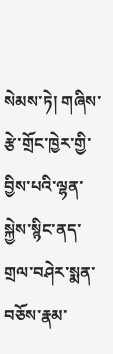སེམས་ཏེ། གཞིས་རྩེ་གྲོང་ཁྱེར་གྱི་བྱིས་པའི་ལྷན་སྐྱེས་སྙིང་ནད་གྲལ་བཤེར་སྨན་བཅོས་རྣམ་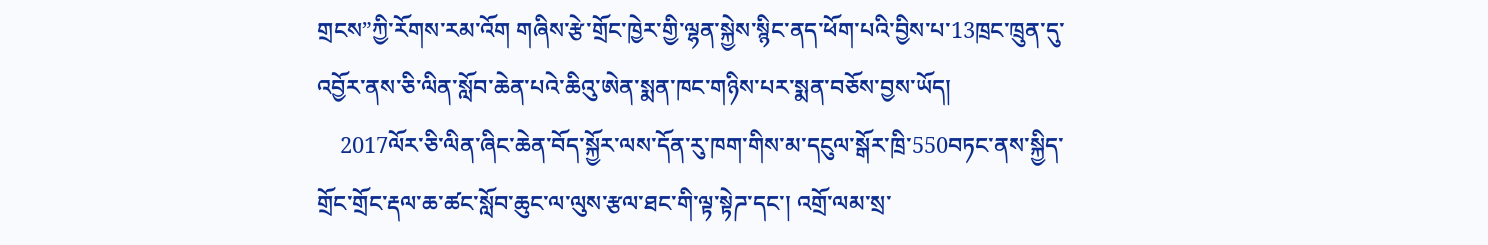གྲངས”ཀྱི་རོགས་རམ་འོག གཞིས་རྩེ་གྲོང་ཁྱེར་གྱི་ལྷན་སྐྱེས་སྙིང་ནད་ཕོག་པའི་བྱིས་པ་13ཁྲང་ཁྲུན་དུ་འབྱོར་ནས་ཅི་ལིན་སློབ་ཆེན་པའེ་ཆིའུ་ཨེན་སྨན་ཁང་གཉིས་པར་སྨན་བཅོས་བྱས་ཡོད།
    2017ལོར་ཅི་ལིན་ཞིང་ཆེན་བོད་སྐྱོར་ལས་དོན་རུ་ཁག་གིས་མ་དངུལ་སྒོར་ཁྲི་550བཏང་ནས་སྐྱིད་གྲོང་གྲོང་རྡལ་ཆ་ཚང་སློབ་ཆུང་ལ་ལུས་རྩལ་ཐང་གི་ལྟ་སྟེཌ་དང་། འགྲོ་ལམ་སྲ་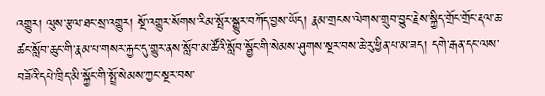འགྱུར། ལུས་རྩལ་ཐང་སྲ་འགྱུར། སྔོ་འགྱུར་སོགས་རིམ་སྤོར་སྒྱུར་བཀོད་བྱས་ཡོད། རྣམ་གྲངས་ལེགས་གྲུབ་བྱུང་རྗེས་སྐྱིད་གྲོང་གྲོང་རྡལ་ཆ་ཚང་སློབ་ཆུང་གི་རྣམ་པ་གསར་རྐྱང་དུ་གྱུར་ནས་སློབ་མ་ཚོའི་སློབ་སྦྱོང་གི་སེམས་ཤུགས་སྔར་བས་ཆེ་རུ་ཕྱིན་པ་མ་ཟད། དགེ་རྒན་དང་ལས་བཟོའི་དཔེ་ཁྲིད་མི་སྐྱོང་གི་སྤྲོ་སེམས་ཀྱང་སྔར་བས་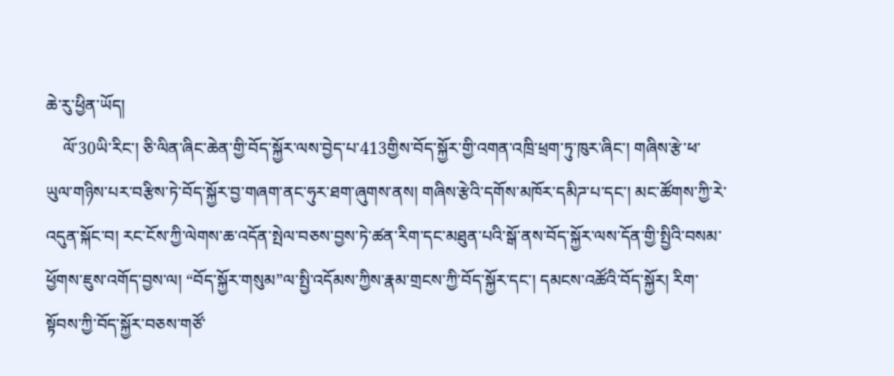ཆེ་རུ་ཕྱིན་ཡོད།
    ལོ་30ཡི་རིང་། ཅི་ལིན་ཞིང་ཆེན་གྱི་བོད་སྐྱོར་ལས་བྱེད་པ་413གྱིས་བོད་སྐྱོར་གྱི་འགན་འཁྲི་ཕྲག་ཏུ་ཁུར་ཞིང་། གཞིས་རྩེ་ཕ་ཡུལ་གཉིས་པར་བརྩིས་ཏེ་བོད་སྐྱོར་བྱ་གཞག་ནང་ཧུར་ཐག་ཞུགས་ནས། གཞིས་རྩེའི་དགོས་མཁོར་དམིཌ་པ་དང་། མང་ཚོགས་ཀྱི་རེ་འདུན་སྐོང་བ། རང་ངོས་ཀྱི་ལེགས་ཆ་འདོན་སྤེལ་བཅས་བྱས་ཏེ་ཚན་རིག་དང་མཐུན་པའི་སྒོ་ནས་བོད་སྐྱོར་ལས་དོན་གྱི་སྤྱིའི་བསམ་ཕྱོགས་ཇུས་འགོད་བྱས་ལ། “བོད་སྐྱོར་གསུམ”ལ་སྤྱི་འདོམས་ཀྱིས་རྣམ་གྲངས་ཀྱི་བོད་སྐྱོར་དང་། དམངས་འཚོའི་བོད་སྐྱོར། རིག་སྟོབས་ཀྱི་བོད་སྐྱོར་བཅས་གཙོ་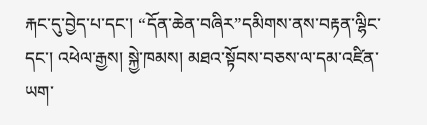རྐང་དུ་བྱེད་པ་དང་། “དོན་ཆེན་བཞིར”དམིགས་ནས་བརྟན་ལྷིང་དང་། འཕེལ་རྒྱས། སྐྱེ་ཁམས། མཐའ་སྟོབས་བཅས་ལ་དམ་འཛིན་ཡག་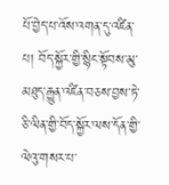པོ་བྱེད་པ་འོས་འགན་དུ་འཛིན་པ། བོད་སྐྱོར་གྱི་སྙིང་སྟོབས་མུ་མཐུད་རྒྱུན་འཛིན་བཅས་བྱས་ཏེ་ཅི་ལིན་གྱི་བོད་སྐྱོར་ལས་དོན་གྱི་ལེའུ་གསར་པ་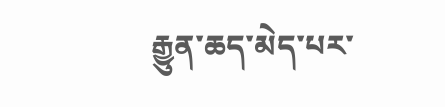རྒྱུན་ཆད་མེད་པར་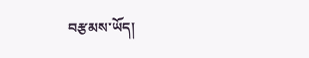བརྩམས་ཡོད།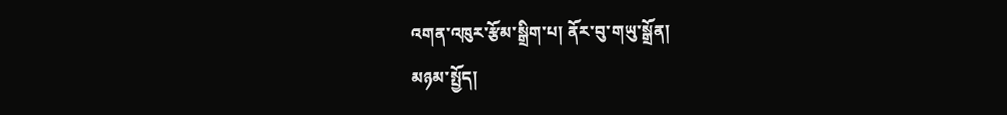འགན་འཁུར་རྩོམ་སྒྲིག་པ། ནོར་བུ་གཡུ་སྒྲོན།
མཉམ་སྤྱོད།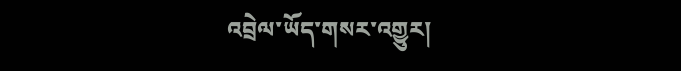འབྲེལ་ཡོད་གསར་འགྱུར།